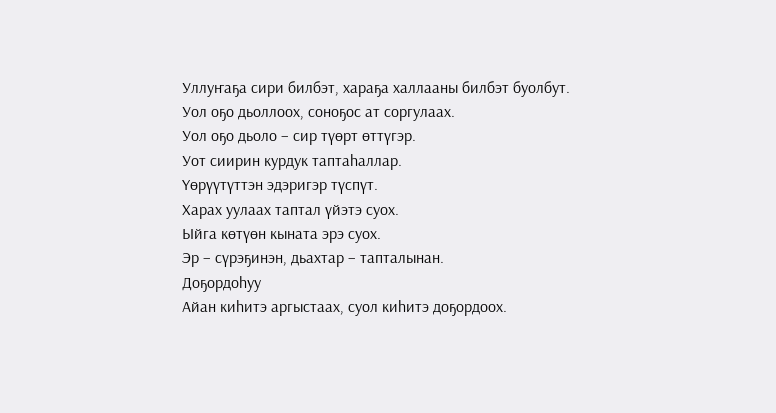Уллуҥаҕа сири билбэт, хараҕа халлааны билбэт буолбут.
Уол оҕо дьоллоох, соноҕос ат соргулаах.
Уол оҕо дьоло – сир түөрт өттүгэр.
Уот сиирин курдук таптаһаллар.
Үөрүүтүттэн эдэригэр түспүт.
Харах уулаах таптал үйэтэ суох.
Ыйга көтүөн кыната эрэ суох.
Эр – сүрэҕинэн, дьахтар – тапталынан.
Доҕордоһуу
Айан киһитэ аргыстаах, суол киһитэ доҕордоох.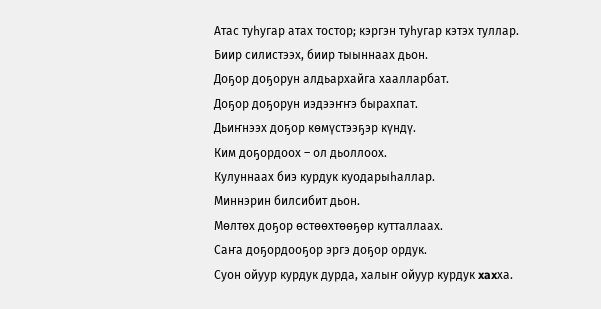Атас туһугар атах тостор; кэргэн туһугар кэтэх туллар.
Биир силистээх, биир тыыннаах дьон.
Доҕор доҕорун алдьархайга хаалларбат.
Доҕор доҕорун иэдээҥҥэ бырахпат.
Дьиҥнээх доҕор көмүстээҕэр күндү.
Ким доҕордоох – ол дьоллоох.
Кулуннаах биэ курдук куодарыһаллар.
Миннэрин билсибит дьон.
Мөлтөх доҕор өстөөхтөөҕөр кутталлаах.
Caҥa доҕордооҕор эргэ доҕор ордук.
Суон ойуур курдук дурда, халыҥ ойуур курдук xaxхa.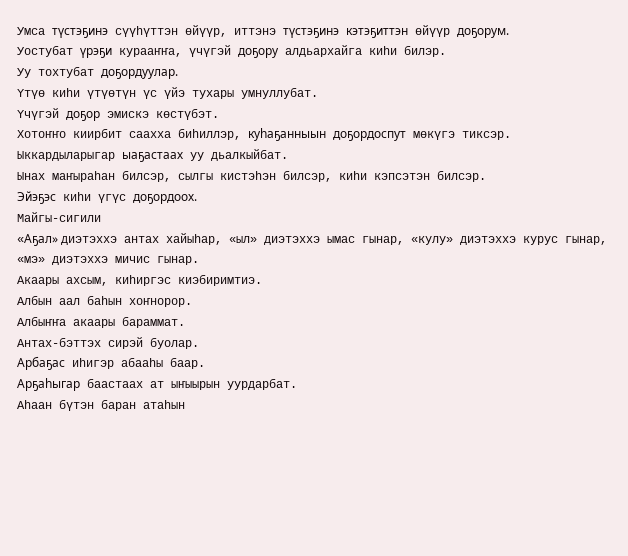Умса түстэҕинэ сүүһүттэн өйүүр, иттэнэ түстэҕинэ кэтэҕиттэн өйүүр доҕорум.
Уостубат үрэҕи курааҥҥа, үчүгэй доҕору алдьархайга киһи билэр.
Уу тохтубат доҕордуулар.
Үтүө киһи үтүөтүн үс үйэ тухары умнуллубат.
Үчүгэй доҕор эмискэ көстүбэт.
Хотоҥҥо киирбит саахха биһиллэр, куһаҕанныын доҕордоспут мөкүгэ тиксэр.
Ыккардыларыгар ыаҕастаах уу дьалкыйбат.
Ынах маҥыраһан билсэр, сылгы кистэһэн билсэр, киһи кэпсэтэн билсэр.
Эйэҕэс киһи үгүс доҕордоох.
Майгы-сигили
«Аҕал» диэтэххэ антах хайыһар, «ыл» диэтэххэ ымас гынар, «кулу» диэтэххэ курус гынар, «мэ» диэтэххэ мичис гынар.
Акаары ахсым, киһиргэс киэбиримтиэ.
Албын аал баһын хоҥнорор.
Албыҥҥа акаары бараммат.
Антах-бэттэх сирэй буолар.
Арбаҕас иһигэр абааһы баар.
Арҕаһыгар баастаах ат ыҥыырын уурдарбат.
Аһаан бүтэн баран атаһын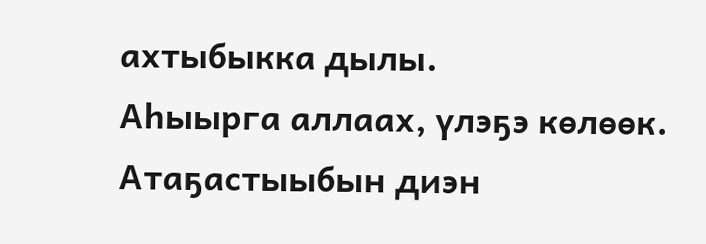ахтыбыкка дылы.
Аһыырга аллаах, үлэҕэ көлөөк.
Атаҕастыыбын диэн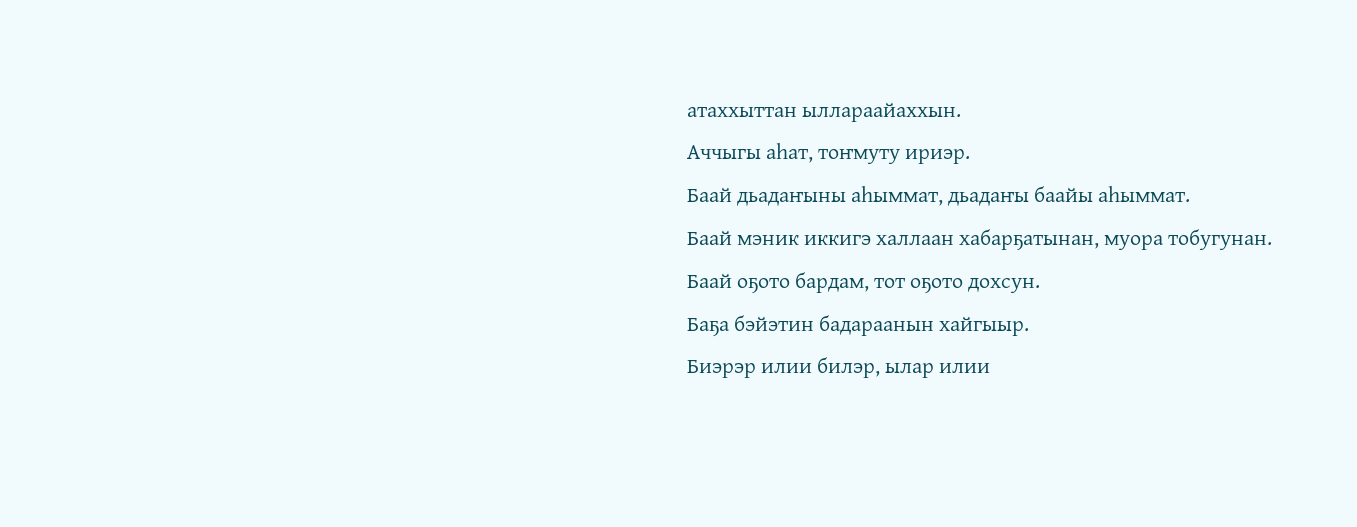атаххыттан ыллараайаххын.
Аччыгы аһат, тоҥмуту ириэр.
Баай дьадаҥыны аһыммат, дьадаҥы баайы аһыммат.
Баай мэник иккигэ халлаан хабарҕатынан, муора тобугунан.
Баай оҕото бардам, тот оҕото дохсун.
Баҕа бэйэтин бадараанын хайгыыр.
Биэрэр илии билэр, ылар илии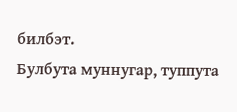билбэт.
Булбута муннугар, туппута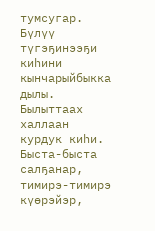тумсугар.
Бүлүү түгэҕинээҕи киһини кынчарыйбыкка дылы.
Былыттаах халлаан курдук киһи.
Быста-быста салҕанар, тимирэ-тимирэ күөрэйэр,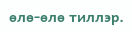өлө-өлө тиллэр.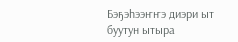Бэҕэһээҥҥэ диэри ыт буутун ытыра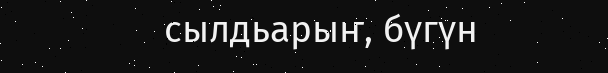сылдьарыҥ, бүгүн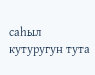саһыл кутуругун тута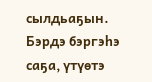сылдьаҕын.
Бэрдэ бэргэһэ саҕа, үтүөтэ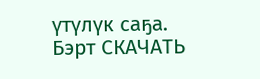үтүлүк саҕа.
Бэрт СКАЧАТЬ